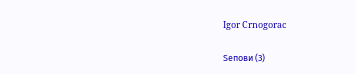Igor Crnogorac

Ѕепови (3)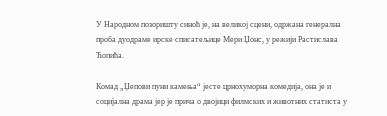У Народном позоришту синоћ је, на великој сцени, одржана генерална проба дуодраме ирске списатељице Мери Џонс, у режији Растислава Ћопића.

Комад „Џепови пуни камења“ јесте црнохуморна комедија, она је и социјална драма јер је прича о двојици филмских и животних статиста у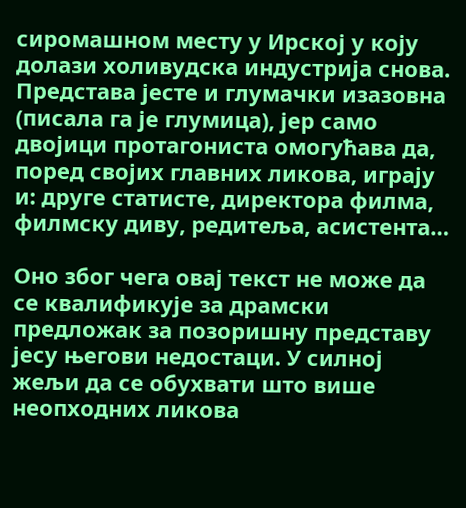сиромашном месту у Ирској у коју долази холивудска индустрија снова. Представа јесте и глумачки изазовна (писала га је глумица), јер само двојици протагониста омогућава да, поред својих главних ликова, играју и: друге статисте, директора филма, филмску диву, редитеља, асистента…

Оно због чега овај текст не може да се квалификује за драмски предложак за позоришну представу јесу његови недостаци. У силној жељи да се обухвати што више неопходних ликова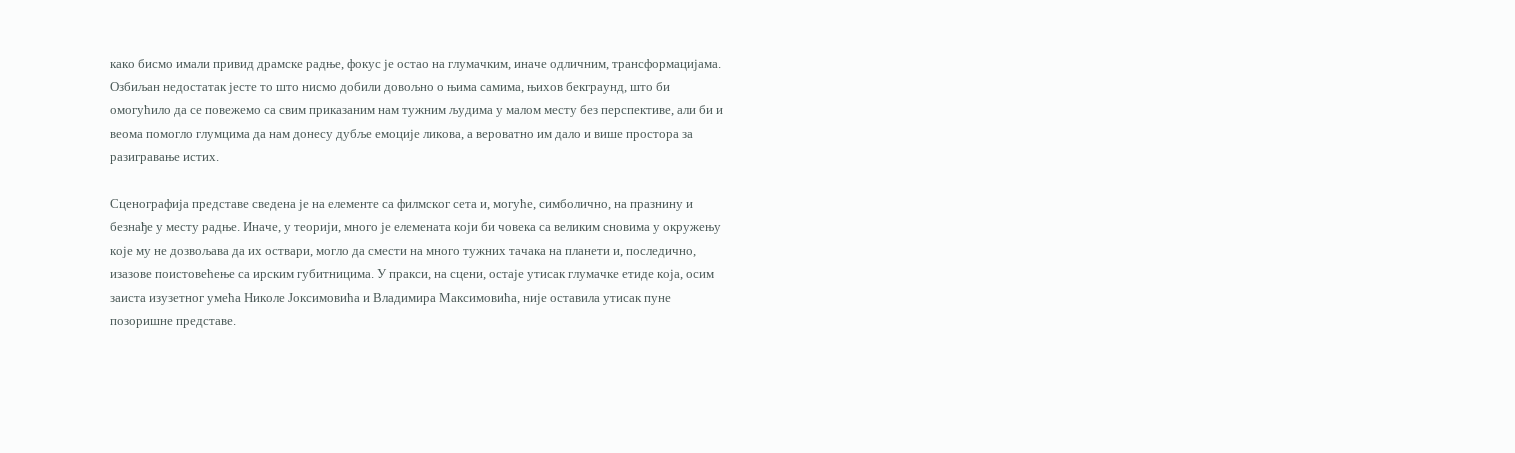како бисмо имали привид драмске радње, фокус је остао на глумачким, иначе одличним, трансформацијама. Озбиљан недостатак јесте то што нисмо добили довољно о њима самима, њихов бекграунд, што би омогућило да се повежемо са свим приказаним нам тужним људима у малом месту без перспективе, али би и веома помогло глумцима да нам донесу дубље емоције ликова, а вероватно им дало и више простора за разигравање истих.

Сценографија представе сведена је на елементе са филмског сета и, могуће, симболично, на празнину и безнађе у месту радње. Иначе, у теорији, много је елемената који би човека са великим сновима у окружењу које му не дозвољава да их оствари, могло да смести на много тужних тачака на планети и, последично, изазове поистовећење са ирским губитницима. У пракси, на сцени, остаје утисак глумачке етиде која, осим заиста изузетног умећа Николе Јоксимовића и Владимира Максимовића, није оставила утисак пуне позоришне представе.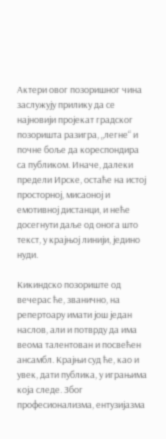Актери овог позоришног чина заслужују прилику да се најновији пројекат градског позоришта разигра, „легне“ и почне боље да кореспондира са публиком. Иначе, далеки предели Ирске, остаће на истој просторној, мисаоној и емотивној дистанци, и неће досегнути даље од онога што текст, у крајњој линији, једино нуди.

Кикиндско позориште од вечерас ће, званично, на репертоару имати још један наслов, али и потврду да има веома талентован и посвећен ансамбл. Крајњи суд ће, као и увек, дати публика, у играњима која следе. Због професионализма, ентузијазма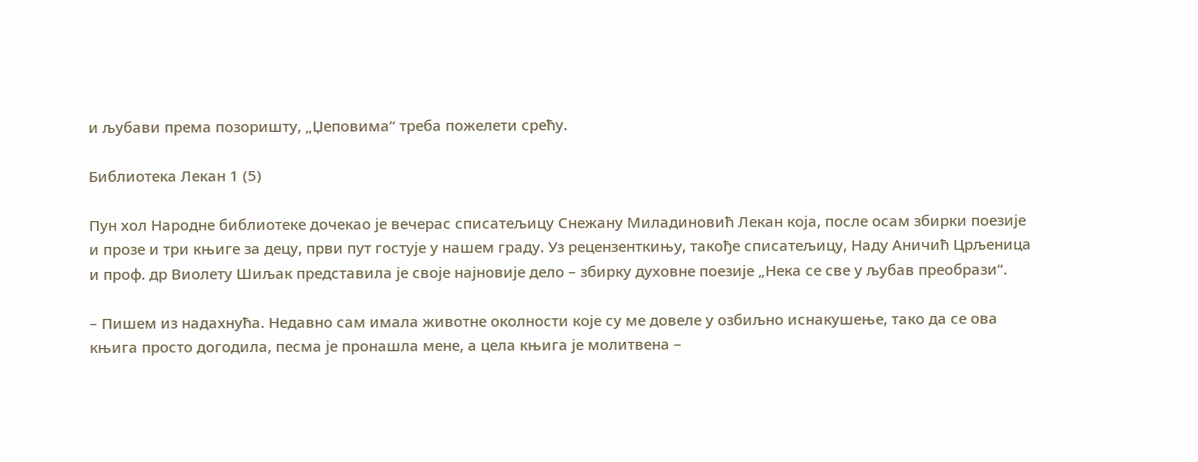и љубави према позоришту, „Џеповима“ треба пожелети срећу.

Библиотека Лекан 1 (5)

Пун хол Народне библиотеке дочекао је вечерас списатељицу Снежану Миладиновић Лекан која, после осам збирки поезије и прозе и три књиге за децу, први пут гостује у нашем граду. Уз рецензенткињу, такође списатељицу, Наду Аничић Црљеница и проф. др Виолету Шиљак представила је своје најновије дело – збирку духовне поезије „Нека се све у љубав преобрази“.

– Пишем из надахнућа. Недавно сам имала животне околности које су ме довеле у озбиљно иснакушење, тако да се ова књига просто догодила, песма је пронашла мене, а цела књига је молитвена –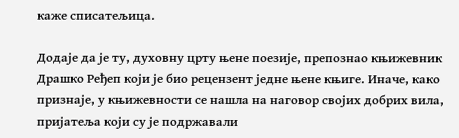каже списатељица.

Додаје да је ту, духовну црту њене поезије, препознао књижевник Драшко Ређеп који је био рецензент једне њене књиге. Иначе, како признаје, у књижевности се нашла на наговор својих добрих вила, пријатеља који су је подржавали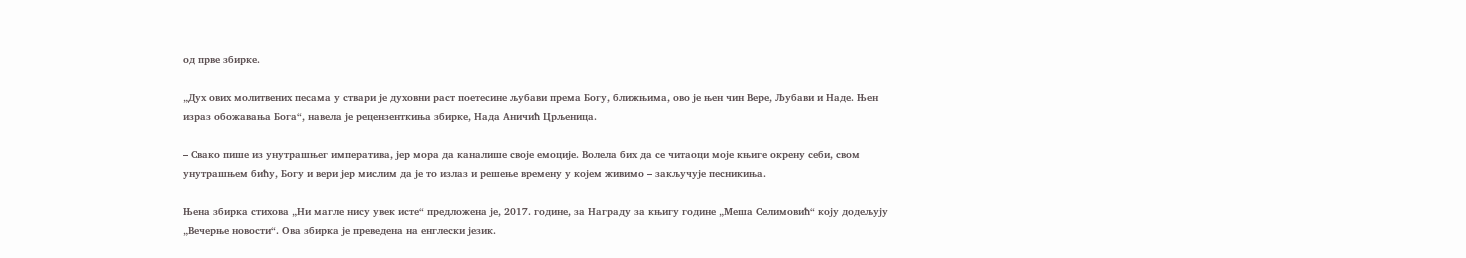од прве збирке.

„Дух ових молитвених песама у ствари је духовни раст поетесине љубави према Богу, ближњима, ово је њен чин Вере, Љубави и Наде. Њен израз обожавања Бога“, навела је рецензенткиња збирке, Нада Аничић Црљеница.

– Свако пише из унутрашњег императива, јер мора да каналише своје емоције. Волела бих да се читаоци моје књиге окрену себи, свом унутрашњем бићу, Богу и вери јер мислим да је то излаз и решење времену у којем живимо – закључује песникиња.

Њена збирка стихова „Ни магле нису увек исте“ предложена је, 2017. године, за Награду за књигу године „Меша Селимовић“ коју додељују „Вечерње новости“. Ова збирка је преведена на енглески језик.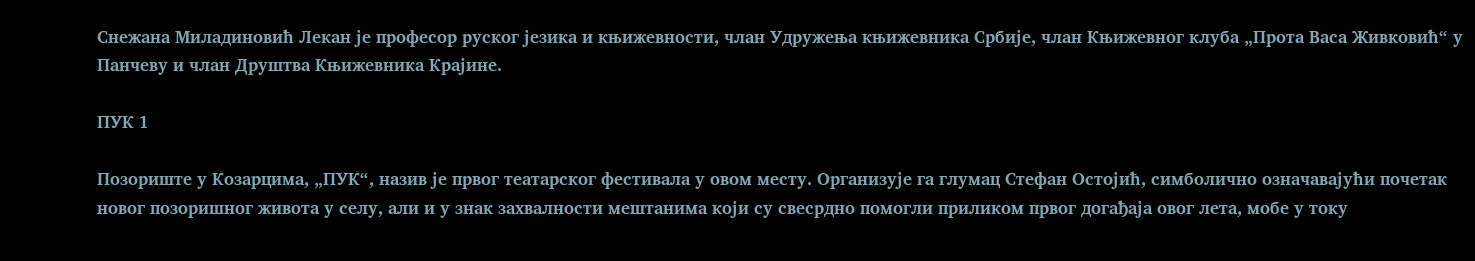Снежана Миладиновић Лекан је професор руског језика и књижевности, члан Удружења књижевника Србије, члан Књижевног клуба „Прота Васа Живковић“ у Панчеву и члан Друштва Књижевника Крајине.

ПУК 1

Позориште у Козарцима, „ПУК“, назив је првог театарског фестивала у овом месту. Организује га глумац Стефан Остојић, симболично означавајући почетак новог позоришног живота у селу, али и у знак захвалности мештанима који су свесрдно помогли приликом првог догађаја овог лета, мобе у току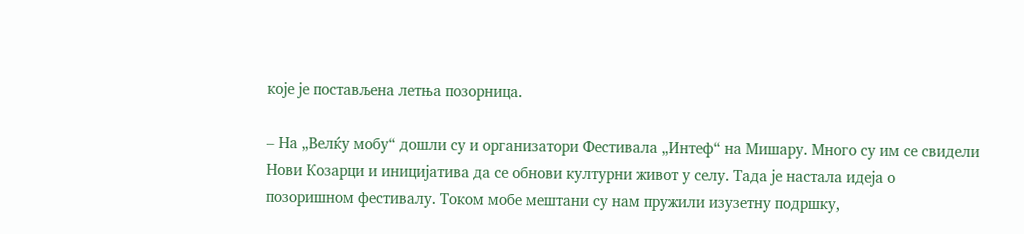које је постављена летња позорница.

– На „Велќу мобу“ дошли су и организатори Фестивала „Интеф“ на Мишару. Много су им се свидели Нови Козарци и иницијатива да се обнови културни живот у селу. Тада је настала идеја о позоришном фестивалу. Током мобе мештани су нам пружили изузетну подршку,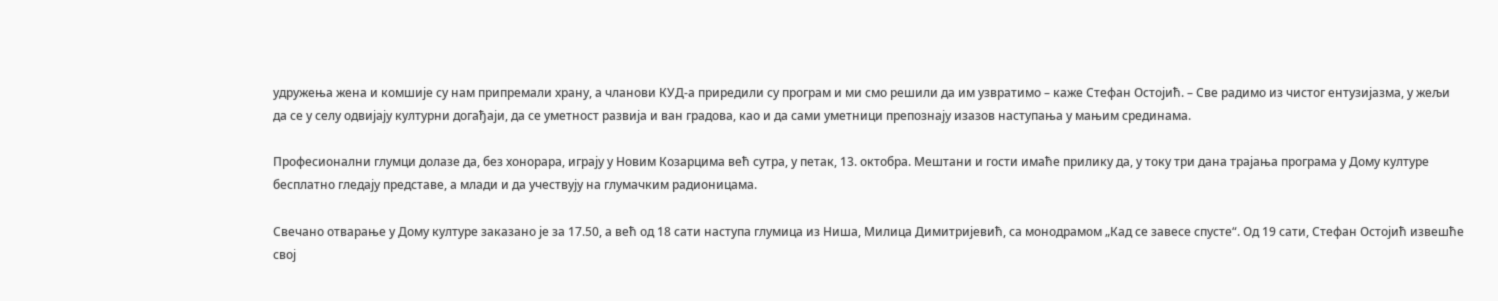удружења жена и комшије су нам припремали храну, а чланови КУД-а приредили су програм и ми смо решили да им узвратимо – каже Стефан Остојић. – Све радимо из чистог ентузијазма, у жељи да се у селу одвијају културни догађаји, да се уметност развија и ван градова, као и да сами уметници препознају изазов наступања у мањим срединама.

Професионални глумци долазе да, без хонорара, играју у Новим Козарцима већ сутра, у петак, 13. октобра. Мештани и гости имаће прилику да, у току три дана трајања програма у Дому културе бесплатно гледају представе, а млади и да учествују на глумачким радионицама.

Свечано отварање у Дому културе заказано је за 17.50, а већ од 18 сати наступа глумица из Ниша, Милица Димитријевић, са монодрамом „Кад се завесе спусте“. Од 19 сати, Стефан Остојић извешће свој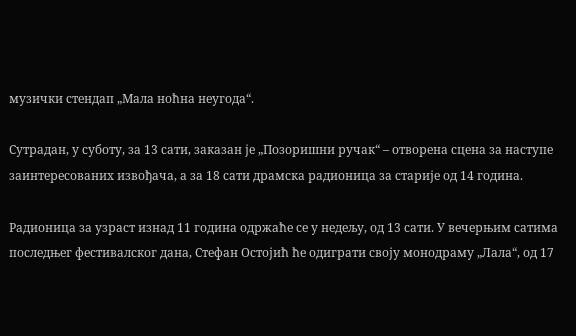музички стендап „Мала ноћна неугода“.

Сутрадан, у суботу, за 13 сати, заказан је „Позоришни ручак“ – отворена сцена за наступе заинтересованих извођача, а за 18 сати драмска радионица за старије од 14 година.

Радионица за узраст изнад 11 година одржаће се у недељу, од 13 сати. У вечерњим сатима последњег фестивалског дана, Стефан Остојић ће одиграти своју монодраму „Лала“, од 17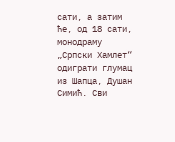сати, а затим ће, од 18 сати, монодраму „Српски Хамлет“ одиграти глумац из Шапца, Душан Симић. Сви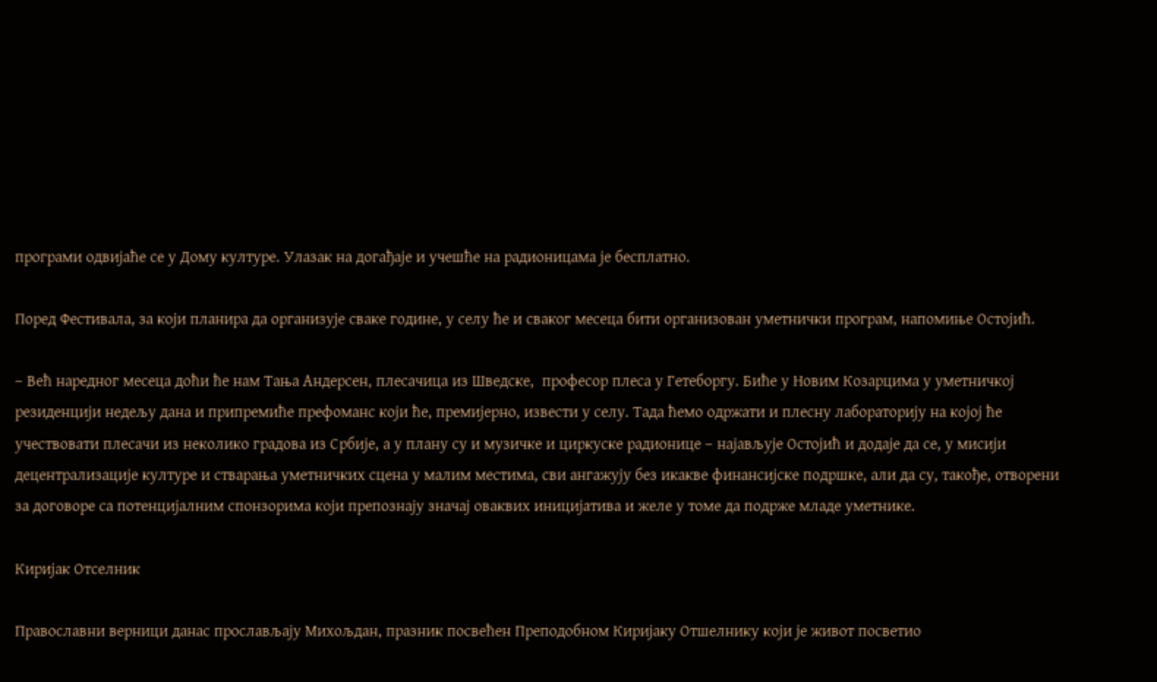програми одвијаће се у Дому културе. Улазак на догађаје и учешће на радионицама је бесплатно.

Поред Фестивала, за који планира да организује сваке године, у селу ће и сваког месеца бити организован уметнички програм, напомиње Остојић.

– Већ наредног месеца доћи ће нам Тања Андерсен, плесачица из Шведске,  професор плеса у Гетеборгу. Биће у Новим Козарцима у уметничкој резиденцији недељу дана и припремиће префоманс који ће, премијерно, извести у селу. Тада ћемо одржати и плесну лабораторију на којој ће учествовати плесачи из неколико градова из Србије, а у плану су и музичке и циркуске радионице – најављује Остојић и додаје да се, у мисији децентрализације културе и стварања уметничких сцена у малим местима, сви ангажују без икакве финансијске подршке, али да су, такође, отворени за договоре са потенцијалним спонзорима који препознају значај оваквих иницијатива и желе у томе да подрже младе уметнике.

Киријак Отселник

Православни верници данас прослављају Михољдан, празник посвећен Преподобном Киријаку Отшелнику који је живот посветио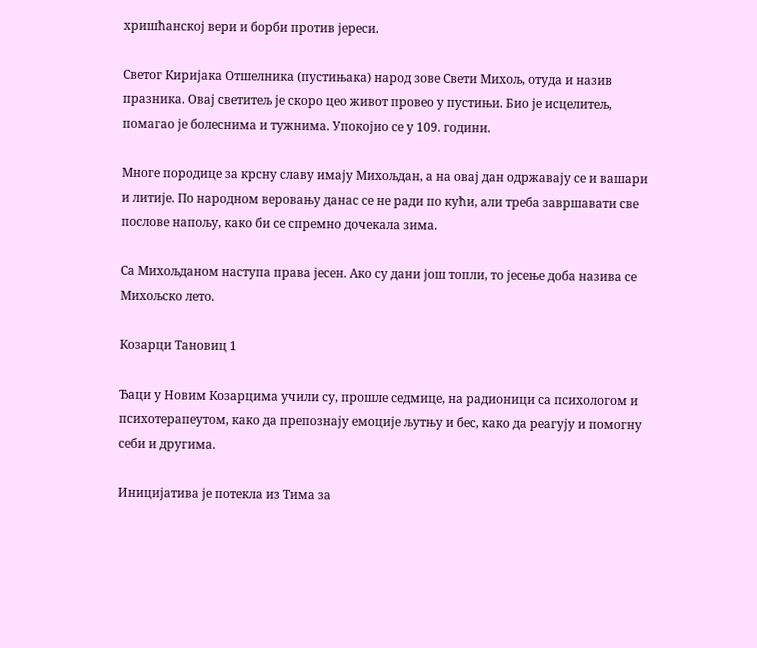хришћанској вери и борби против јереси.

Светог Киријака Отшелника (пустињака) народ зове Свети Михољ, отуда и назив празника. Овај светитељ је скоро цео живот провео у пустињи. Био је исцелитељ, помагао је болеснима и тужнима. Упокојио се у 109. години.

Многе породице за крсну славу имају Михољдан, а на овај дан одржавају се и вашари и литије. По народном веровању данас се не ради по кући, али треба завршавати све послове напољу, како би се спремно дочекала зима.

Са Михољданом наступа права јесен. Ако су дани још топли, то јесење доба назива се Михољско лето.

Козарци Тановиц 1

Ђаци у Новим Козарцима учили су, прошле седмице, на радионици са психологом и психотерапеутом, како да препознају емоције љутњу и бес, како да реагују и помогну себи и другима.

Иницијатива је потекла из Тима за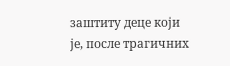заштиту деце који је, после трагичних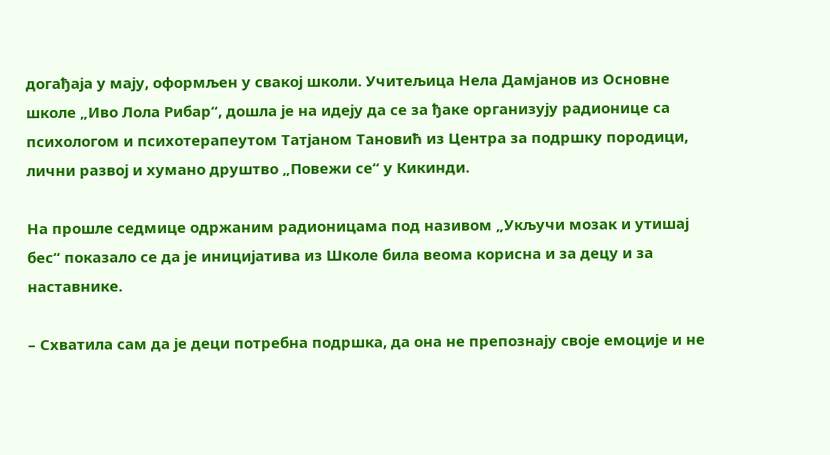догађаја у мају, оформљен у свакој школи. Учитељица Нела Дамјанов из Основне школе „Иво Лола Рибар“, дошла је на идеју да се за ђаке организују радионице са психологом и психотерапеутом Татјаном Тановић из Центра за подршку породици, лични развој и хумано друштво „Повежи се“ у Кикинди.

На прошле седмице одржаним радионицама под називом „Укључи мозак и утишај бес“ показало се да је иницијатива из Школе била веома корисна и за децу и за наставнике.

– Схватила сам да је деци потребна подршка, да она не препознају своје емоције и не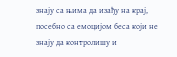знају са њима да изађу на крај, посебно са емоцијом беса који не знају да контролишу и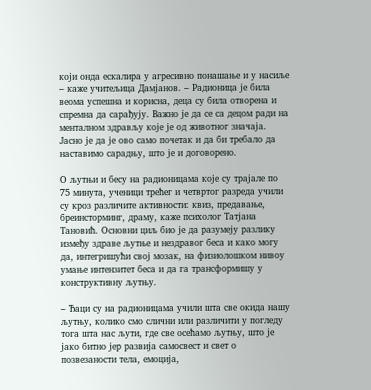који онда ескалира у агресивно понашање и у насиље – каже учитељица Дамјанов. – Радионица је била веома успешна и корисна, деца су била отворена и спремна да сарађују. Важно је да се са децом ради на менталном здрављу које је од животног значаја. Јасно је да је ово само почетак и да би требало да наставимо сарадњу, што је и договорено.

О љутњи и бесу на радионицама које су трајале по 75 минута, ученици трећег и четвртог разреда учили су кроз различите активности: квиз, предавање, бреинсторминг, драму, каже психолог Татјана Тановић. Основни циљ био је да разумеју разлику између здраве љутње и нездравог беса и како могу да, интегришући свој мозак, на физиолошком нивоу умање интензитет беса и да га трансформишу у конструктивну љутњу.

– Ђаци су на радионицама учили шта све окида нашу љутњу, колико смо слични или различити у погледу тога шта нас љути, где све осећамо љутњу, што је јако битно јер развија самосвест и свет о позвезаности тела, емоција,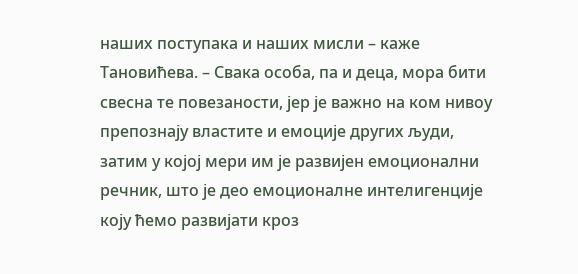наших поступака и наших мисли – каже Тановићева. – Свака особа, па и деца, мора бити свесна те повезаности, јер је важно на ком нивоу препознају властите и емоције других људи, затим у којој мери им је развијен емоционални речник, што је део емоционалне интелигенције коју ћемо развијати кроз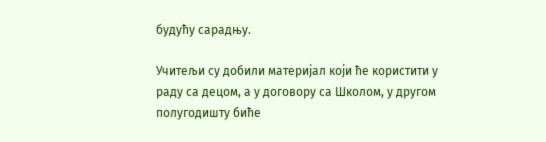будућу сарадњу.

Учитељи су добили материјал који ће користити у раду са децом, а у договору са Школом, у другом полугодишту биће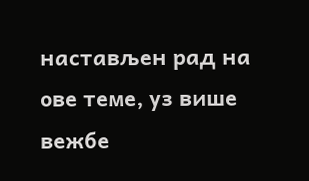настављен рад на ове теме, уз више вежбе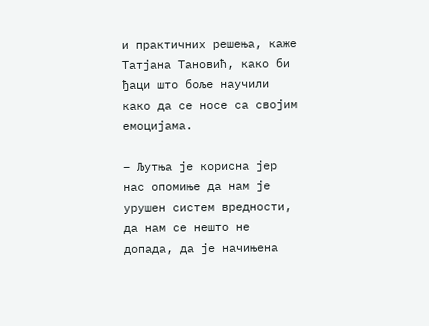и практичних решења, каже Татјана Тановић, како би ђаци што боље научили како да се носе са својим емоцијама.

– Љутња је корисна јер нас опомиње да нам је урушен систем вредности, да нам се нешто не допада, да је начињена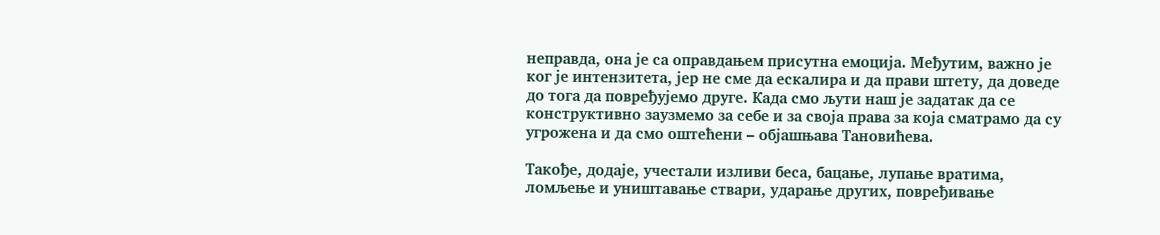неправда, она је са оправдањем присутна емоција. Међутим, важно је ког је интензитета, јер не сме да ескалира и да прави штету, да доведе до тога да повређујемо друге. Када смо љути наш је задатак да се конструктивно заузмемо за себе и за своја права за која сматрамо да су угрожена и да смо оштећени – објашњава Тановићева.

Такође, додаје, учестали изливи беса, бацање, лупање вратима, ломљење и уништавање ствари, ударање других, повређивање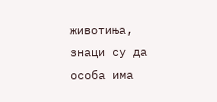животиња, знаци су да особа има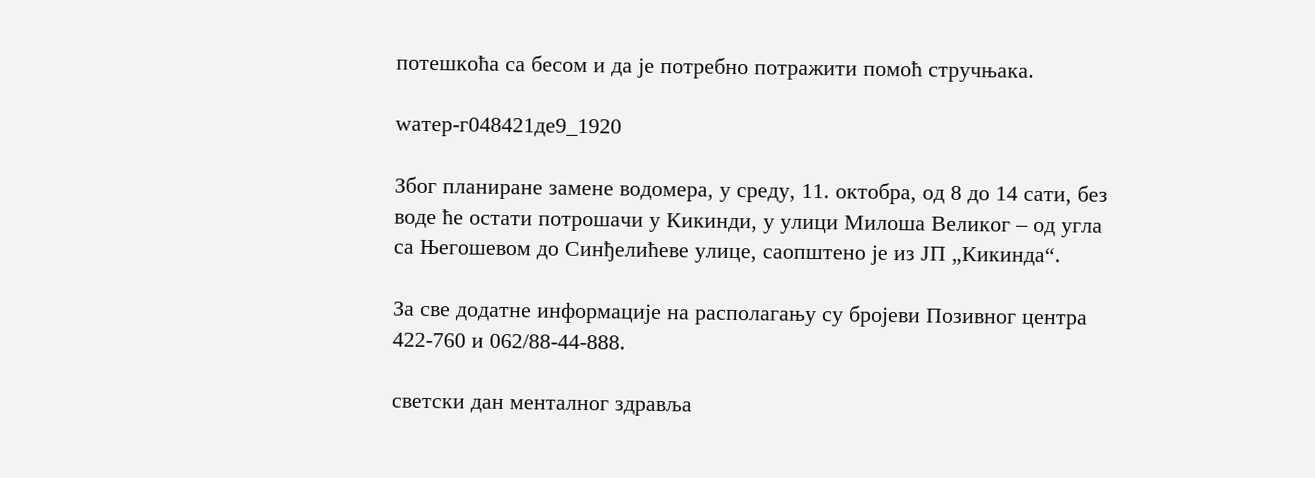потешкоћа са бесом и да је потребно потражити помоћ стручњака.

wатер-г048421де9_1920

Због планиране замене водомера, у среду, 11. октобра, од 8 до 14 сати, без воде ће остати потрошачи у Кикинди, у улици Милоша Великог – од угла са Његошевом до Синђелићеве улице, саопштено је из ЈП „Кикинда“.

За све додатне информације на располагању су бројеви Позивног центра 422-760 и 062/88-44-888.

светски дан менталног здравља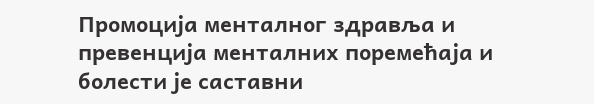Промоција менталног здравља и превенција менталних поремећаја и болести је саставни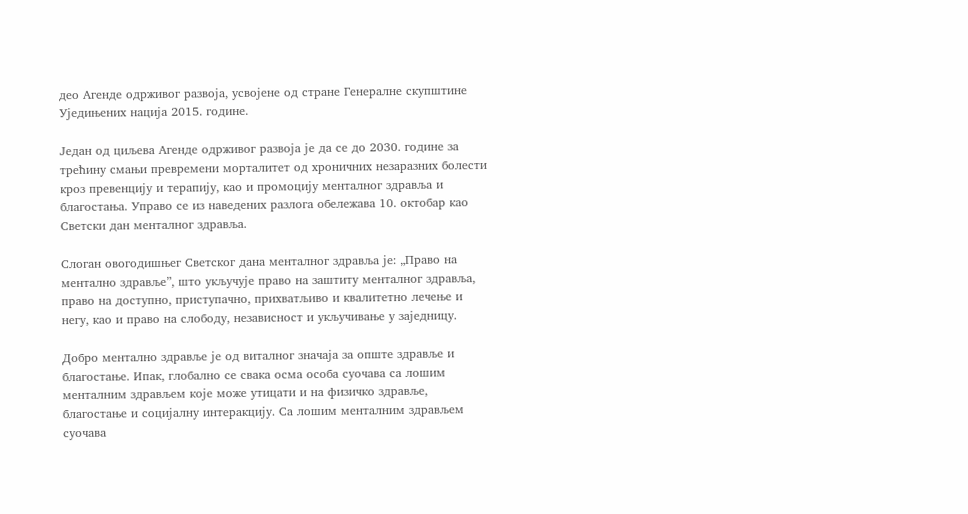део Агенде одрживог развоја, усвојене од стране Генералне скупштине Уједињених нација 2015. године.

Један од циљева Агенде одрживог развоја је да се до 2030. године за трећину смањи превремени морталитет од хроничних незаразних болести кроз превенцију и терапију, као и промоцију менталног здравља и благостања. Управо се из наведених разлога обележава 10. октобар као Светски дан менталног здравља.

Слоган овогодишњег Светског дана менталног здравља је: „Право на ментално здравље”, што укључује право на заштиту менталног здравља, право на доступно, приступачно, прихватљиво и квалитетно лечење и негу, као и право на слободу, независност и укључивање у заједницу.

Добро ментално здравље је од виталног значаја за опште здравље и благостање. Ипак, глобално се свака осма особа суочава са лошим менталним здрављем које може утицати и на физичко здравље, благостање и социјалну интеракцију. Са лошим менталним здрављем суочава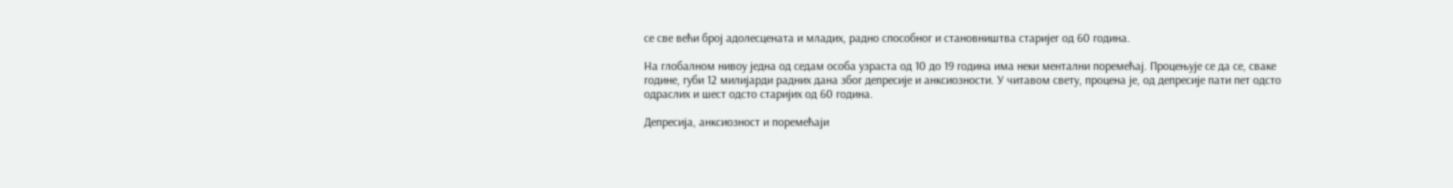се све већи број адолесцената и младих, радно способног и становништва старијег од 60 година.

На глобалном нивоу једна од седам особа узраста од 10 до 19 година има неки ментални поремећај. Процењује се да се, сваке године, губи 12 милијарди радних дана због депресије и анксиозности. У читавом свету, процена је, од депресије пати пет одсто одраслих и шест одсто старијих од 60 година.

Депресија, анксиозност и поремећаји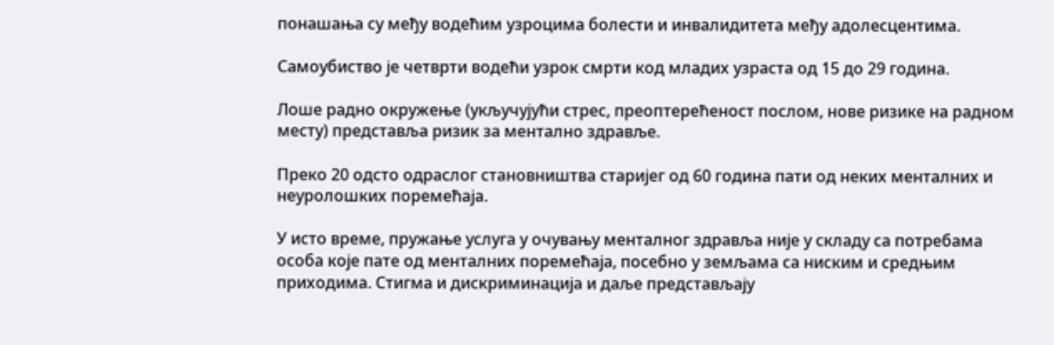понашања су међу водећим узроцима болести и инвалидитета међу адолесцентима.

Самоубиство је четврти водећи узрок смрти код младих узраста од 15 до 29 година.

Лоше радно окружење (укључујући стрес, преоптерећеност послом, нове ризике на радном месту) представља ризик за ментално здравље.

Преко 20 одсто одраслог становништва старијег од 60 година пати од неких менталних и неуролошких поремећаја.

У исто време, пружање услуга у очувању менталног здравља није у складу са потребама особа које пате од менталних поремећаја, посебно у земљама са ниским и средњим приходима. Стигма и дискриминација и даље представљају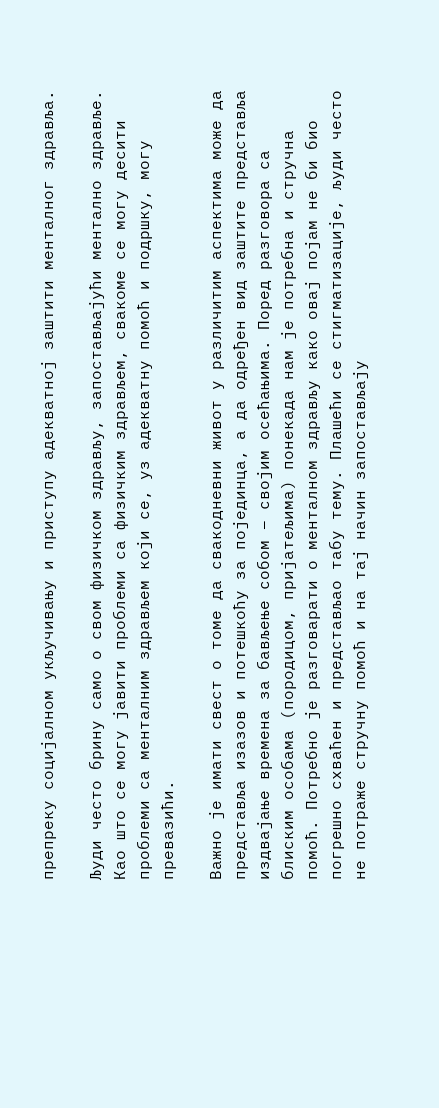препреку социјалном укључивању и приступу адекватној заштити менталног здравља.

Људи често брину само о свом физичком здрављу, запостављајући ментално здравље. Као што се могу јавити проблеми са физичким здрављем, свакоме се могу десити проблеми са менталним здрављем који се, уз адекватну помоћ и подршку, могу превазићи.

Важно је имати свест о томе да свакодневни живот у различитим аспектима може да представља изазов и потешкоћу за појединца, а да одређен вид заштите представља издвајање времена за бављење собом – својим осећањима. Поред разговора са блиским особама (породицом, пријатељима) понекада нам је потребна и стручна помоћ. Потребно је разговарати о менталном здрављу како овај појам не би био погрешно схваћен и представљао табу тему. Плашећи се стигматизације, људи често не потраже стручну помоћ и на тај начин запостављају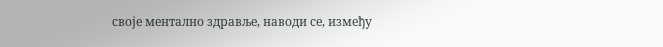своје ментално здравље, наводи се, између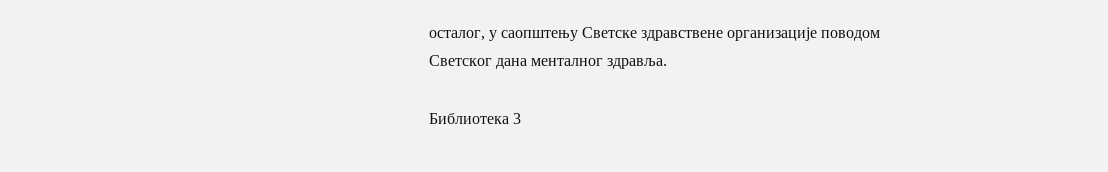осталог, у саопштењу Светске здравствене организације поводом Светског дана менталног здравља.

Библиотека 3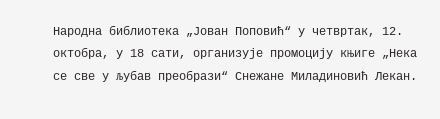Народна библиотека „Јован Поповић“ у четвртак, 12. октобра, у 18 сати, организује промоцију књиге „Нека се све у љубав преобрази“ Снежане Миладиновић Лекан.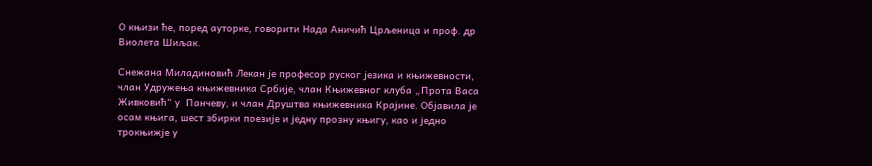О књизи ће, поред ауторке, говорити Нада Аничић Црљеница и проф. др Виолета Шиљак.

Снежана Миладиновић Лекан је професор руског језика и књижевности, члан Удружења књижевника Србије, члан Књижевног клуба „Прота Васа Живковић“ у  Панчеву, и члан Друштва књижевника Крајине. Објавила је осам књига, шест збирки поезије и једну прозну књигу, као и једно трокњижје у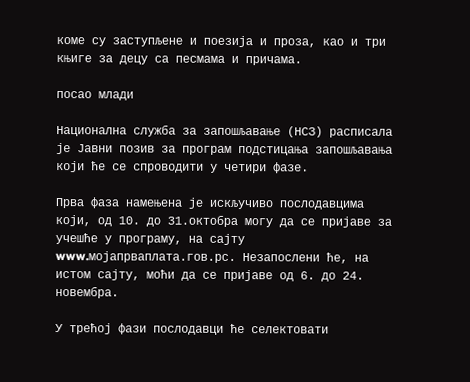коме су заступљене и поезија и проза, као и три књиге за децу са песмама и причама.

посао млади

Национална служба за запошљавање (НСЗ) расписала је Јавни позив за програм подстицања запошљавања који ће се спроводити у четири фазе.

Прва фаза намењена је искључиво послодавцима који, од 10. до 31.октобра могу да се пријаве за учешће у програму, на сајту www.мојапрваплата.гов.рс. Незапослени ће, на истом сајту, моћи да се пријаве од 6. до 24. новембра.

У трећој фази послодавци ће селектовати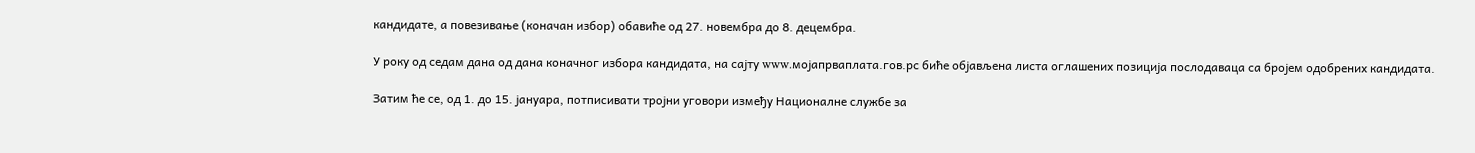кандидате, а повезивање (коначан избор) обавиће од 27. новембра до 8. децембра.

У року од седам дана од дана коначног избора кандидата, на сајту www.мојапрваплата.гов.рс биће објављена листа оглашених позиција послодаваца са бројем одобрених кандидата.

Затим ће се, од 1. до 15. јануара, потписивати тројни уговори између Националне службе за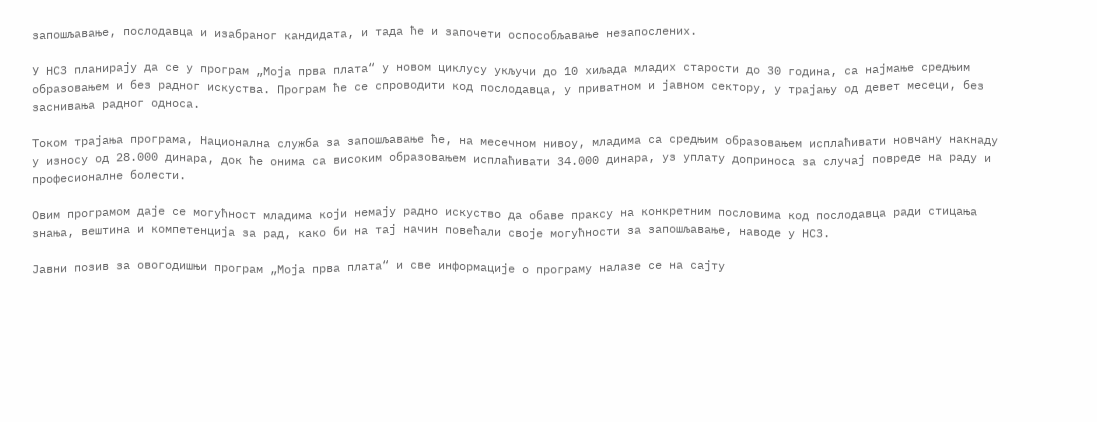запошљавање, послодавца и изабраног кандидата, и тада ће и започети оспособљавање незапослених.

У НСЗ планирају да се у програм „Моја прва плата“ у новом циклусу укључи до 10 хиљада младих старости до 30 година, са најмање средњим образовањем и без радног искуства. Програм ће се спроводити код послодавца, у приватном и јавном сектору, у трајању од девет месеци, без заснивања радног односа.

Током трајања програма, Национална служба за запошљавање ће, на месечном нивоу, младима са средњим образовањем исплаћивати новчану накнаду у износу од 28.000 динара, док ће онима са високим образовањем исплаћивати 34.000 динара, уз уплату доприноса за случај повреде на раду и професионалне болести.

Овим програмом даје се могућност младима који немају радно искуство да обаве праксу на конкретним пословима код послодавца ради стицања знања, вештина и компетенција за рад, како би на тај начин повећали своје могућности за запошљавање, наводе у НСЗ.

Јавни позив за овогодишњи програм „Моја прва плата“ и све информације о програму налазе се на сајту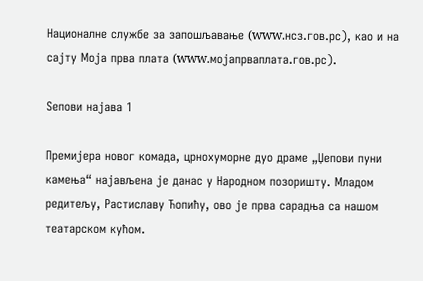Националне службе за запошљавање (www.нсз.гов.рс), као и на сајту Моја прва плата (www.мојапрваплата.гов.рс).

Ѕепови најава 1

Премијера новог комада, црнохуморне дуо драме „Џепови пуни камења“ најављена је данас у Народном позоришту. Младом редитељу, Растиславу Ћопићу, ово је прва сарадња са нашом театарском кућом.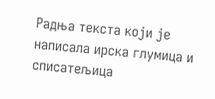Радња текста који је написала ирска глумица и списатељица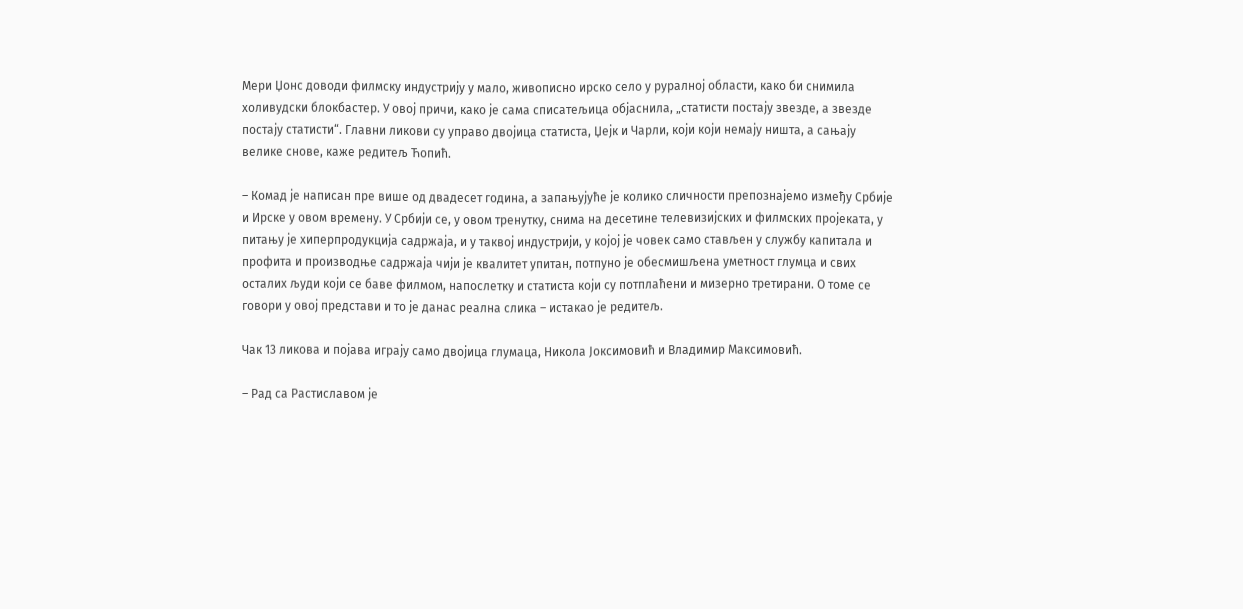Мери Џонс доводи филмску индустрију у мало, живописно ирско село у руралној области, како би снимила холивудски блокбастер. У овој причи, како је сама списатељица објаснила, „статисти постају звезде, а звезде постају статисти“. Главни ликови су управо двојица статиста, Џејк и Чарли, који који немају ништа, а сањају велике снове, каже редитељ Ћопић.

– Комад је написан пре више од двадесет година, а запањујуће је колико сличности препознајемо између Србије и Ирске у овом времену. У Србији се, у овом тренутку, снима на десетине телевизијских и филмских пројеката, у питању је хиперпродукција садржаја, и у таквој индустрији, у којој је човек само стављен у службу капитала и профита и производње садржаја чији је квалитет упитан, потпуно је обесмишљена уметност глумца и свих осталих људи који се баве филмом, напослетку и статиста који су потплаћени и мизерно третирани. О томе се говори у овој представи и то је данас реална слика – истакао је редитељ.

Чак 13 ликова и појава играју само двојица глумаца, Никола Јоксимовић и Владимир Максимовић.

– Рад са Растиславом је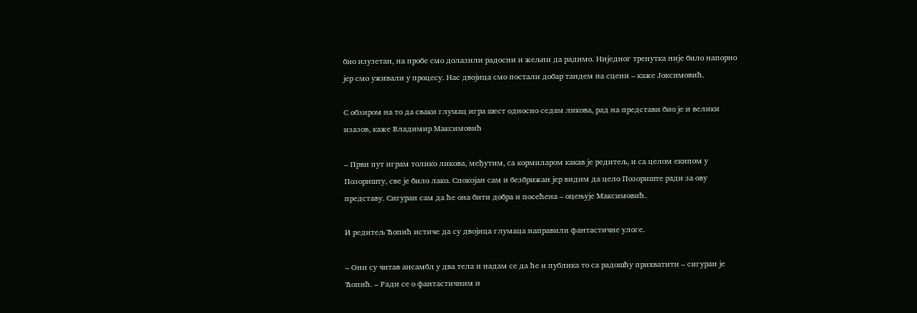био изузетан, на пробе смо долазили радосни и жељни да радимо. Ниједног тренутка није било напорно јер смо уживали у процесу. Нас двојица смо постали добар тандем на сцени – каже Јоксимовић.

С обзиром на то да сваки глумац игра шест односно седам ликова, рад на представи био је и велики изазов, каже Владимир Максимовић

– Први пут играм толико ликова, међутим, са кормиларом какав је редитељ, и са целом екипом у Позоришту, све је било лако. Спокојан сам и безбрижан јер видим да цело Позориште ради за ову представу. Сигуран сам да ће она бити добра и посећена – оцењује Максимовић.

И редитељ Ћопић истиче да су двојица глумаца направили фантастичне улоге.

– Они су читав ансамбл у два тела и надам се да ће и публика то са радошћу прихватити – сигуран је Ћопић. – Ради се о фантастичним и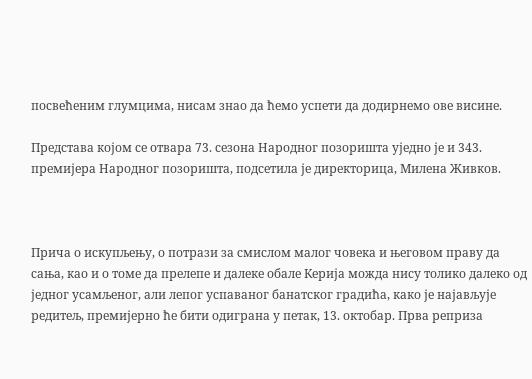посвећеним глумцима, нисам знао да ћемо успети да додирнемо ове висине.

Представа којом се отвара 73. сезона Народног позоришта уједно је и 343. премијера Народног позоришта, подсетила је директорица, Милена Живков.



Прича о искупљењу, о потрази за смислом малог човека и његовом праву да сања, као и о томе да прелепе и далеке обале Керија можда нису толико далеко од једног усамљеног, али лепог успаваног банатског градића, како је најављује редитељ, премијерно ће бити одиграна у петак, 13. октобар. Прва реприза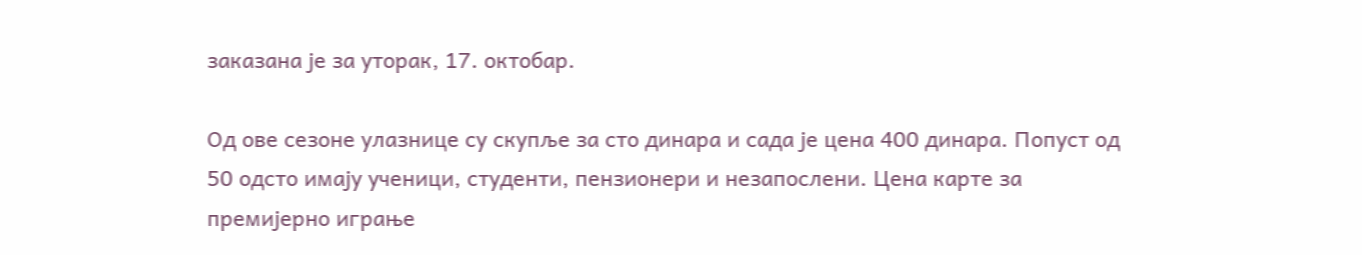заказана је за уторак, 17. октобар.

Од ове сезоне улазнице су скупље за сто динара и сада је цена 400 динара. Попуст од 50 одсто имају ученици, студенти, пензионери и незапослени. Цена карте за премијерно играње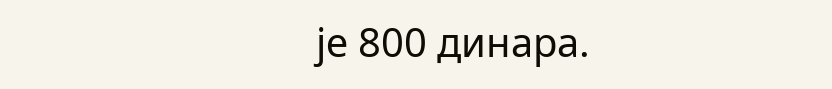је 800 динара.